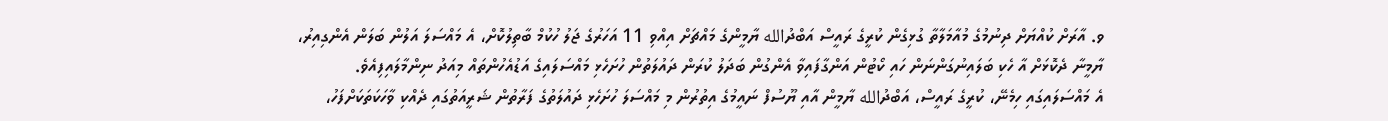ވ. އާރަށް ކުއްޔަށް ދިނުމުގެ މުއާމަލާތާ ގުޅިގެން ކުރީގެ ރައީސް އަބްދުالله ޔާމީންގެ މައްޗަށް އިއްވި 11 އަހަރުގެ ޖަލު ހުކުމް ބާތިލުކޮށް، އެ މައްސަލަ އަލުން ބަލަން އެންގިއިރު، ޔާމީނާ ދެކޮޅަށް އާ ހެކި ބަލައިނުގަންނަން ހައި ކޯޓުން އަންގާފައިވާ އެންގުން ބަދަލު ކުރަން ދައުލަތުން ހުށަހެޅި މައްސަލައިގެ އަޑުއެހުންތައް މިއަދު ނިންމާލައިފިއެވެ.
އެ މައްސަލައިގައި ހިމެނޭ، ކުރީގެ ރައީސް، އަބްދުالله ޔާމީން އާއި ޔޫސުފް ނައީމުގެ އިތުރުން މި މައްސަލަ ހުށަހެޅި ދައުލަތުގެ ފަރާތުން ޝަރީއަތުގައި ދެއްކި ވާހަކަތަކަށްފަހު،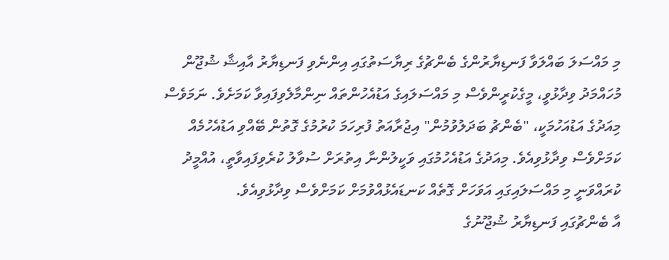މި މައްސަލަ ބައްލަވާ ފަނޑިޔާރުންގެ ބެންޗުގެ ރިޔާސަތުގައި އިންނެވި ފަނޑިޔާރު އާއިޝާ ޝުޖޫން މުހައްމަދު ވިދާޅުވީ، މީގެކުރީންވެސް މި މައްސަލައިގެ އަޑުއެހުންތައް ނިންމާލެވިފައިވާ ކަމަށެވެ. ނަމަވެސް މިއަދުގެ އަޑުއަހުމަކީ، "ބެންޗު ބަދަލުވުމުން" އިޖުރާއަތު ފުރިހަމަ ކުރުމުގެ ގޮތުން ބޭއްވި އަޑުއެހުމެއް ކަމަށްވެސް ވިދާޅުވިއެވެ. މިއަދުގެ އަޑުއެހުމުގައި ވަކީލުންނާ އިތުރަށް ސުވާލު ކުރެވިފައިވާތީ، އުއްމީދު ކުރައްވަނީ މި މައްސަލައިގައި އަވަހަށް ގޮތެއް ކަނޑައެޅުއްވުމަށް ކަމަށްވެސް ވިދާޅުވިއެވެ.
އާ ބެންޗުގައި ފަނޑިޔާރު ޝުޖޫނުގެ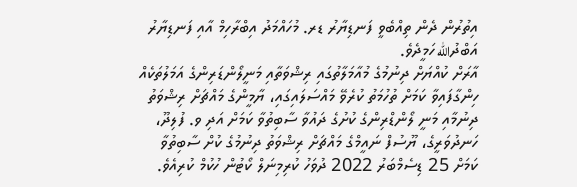އިތުރުން ދެން ތިއްބެވީ ފަނޑިޔާރު ޑރ. މުހައްމަދު އިބްރާހިމް އާއި ފަނޑިޔާރު އަބްދުالله ހަމީދެވެ.
އާރަށް ކުއްޔަށް ދިނުމުގެ މުއާމަލާތުގައި ރިޝްވަތާއި މަނީލޯންޑަރިންގެ އަމަލުތަކެއް ހިންގާފައިވާ ކަމަށް ތުހުމަތު ކުރެވޭ މައްސަލައިގައި، ޔާމީންގެ މައްޗަށް ރިޝްވަތު ދިނުމާއި މަނީ ލޯންޑްރިންގެ ކުށުގެ ދައުވާ ސާބިތުވާ ކަމަށް އަދި ވ. ފުލިދޫ، ހަނދުވަރީގެ، ޔޫސުފް ނައީމްގެ މައްޗަށް ރިޝްވަތު ދިނުމުގެ ކުށް ސާބިތުވާ ކަމަށް 25 ޑިސެމްބަރު 2022 ދުވަހު ކުރިމިނަލް ކޯޓުން ހުކުމް ކުރިއެވެ.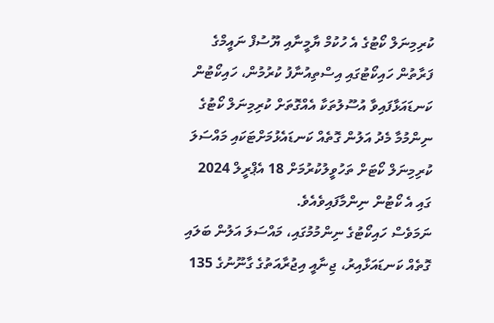ކުރިމިނަލް ކޯޓުގެ އެ ހުކުމް ޔާމީނާއި ޔޫސުފް ނައީމްގެ ފަރާތުން ހައިކޯޓުގައި އިސްތިއުނާފު ކުރުމުން، ހައިކޯޓުން ކަނޑައަޅާފައިވާ އުސޫލުތަކާ އެއްގޮތަށް ކުރިމިނަލް ކޯޓުގެ ނިންމުމާ މެދު އަލުން ގޮތެއް ކަނޑައެޅުމަށްޓަކައި މައްސަލަ ކުރިމިނަލް ކޯޓަށް ތަހުވީލުކުރުމަށް 18 އެޕްރީލް 2024 ގައި އެ ކޯޓުން ނިންމާފައިވެއެވެ.
ނަމަވެސް ހައިކޯޓުގެ ނިންމުމުގައި، މައްސަލަ އަލުން ބަލައި ގޮތެއް ކަނޑައަޅާއިރު، ޖިނާއީ އިޖުރާއަތުގެ ގާނޫނުގެ 135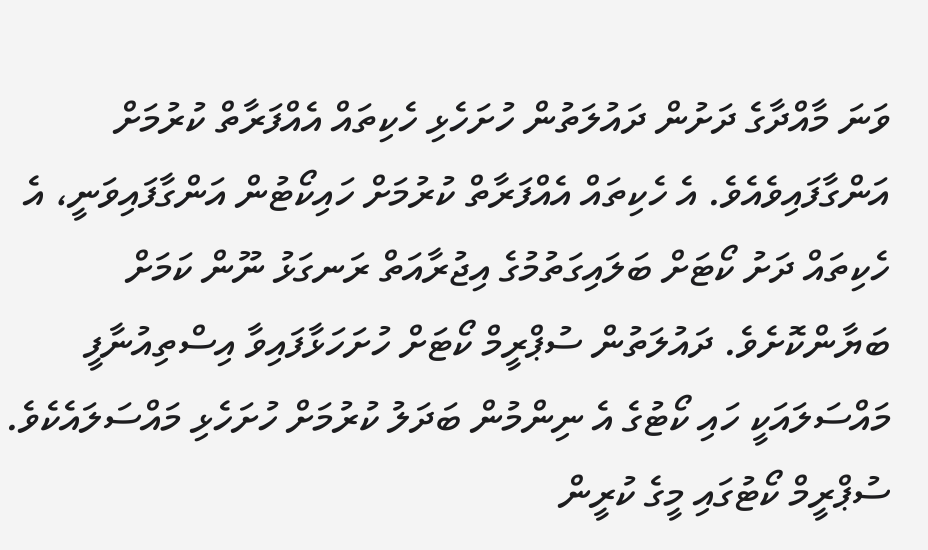ވަނަ މާއްދާގެ ދަށުން ދައުލަތުން ހުށަހެޅި ހެކިތައް އެއްފަރާތް ކުރުމަށް އަންގާފައިވެއެވެ. އެ ހެކިތައް އެއްފަރާތް ކުރުމަށް ހައިކޯޓުން އަންގާފައިވަނީ، އެ ހެކިތައް ދަށު ކޯޓަށް ބަލައިގަތުމުގެ އިޖުރާއަތް ރަނގަޅު ނޫން ކަމަށް ބަޔާންކޮށެވެ. ދައުލަތުން ސުޕްރީމް ކޯޓަށް ހުށަހަޅާފައިވާ އިސްތިއުނާފީ މައްސަލައަކީ ހައި ކޯޓުގެ އެ ނިންމުން ބަދަލު ކުރުމަށް ހުށަހެޅި މައްސަލައެކެވެ.
ސުޕްރީމް ކޯޓުގައި މީގެ ކުރީން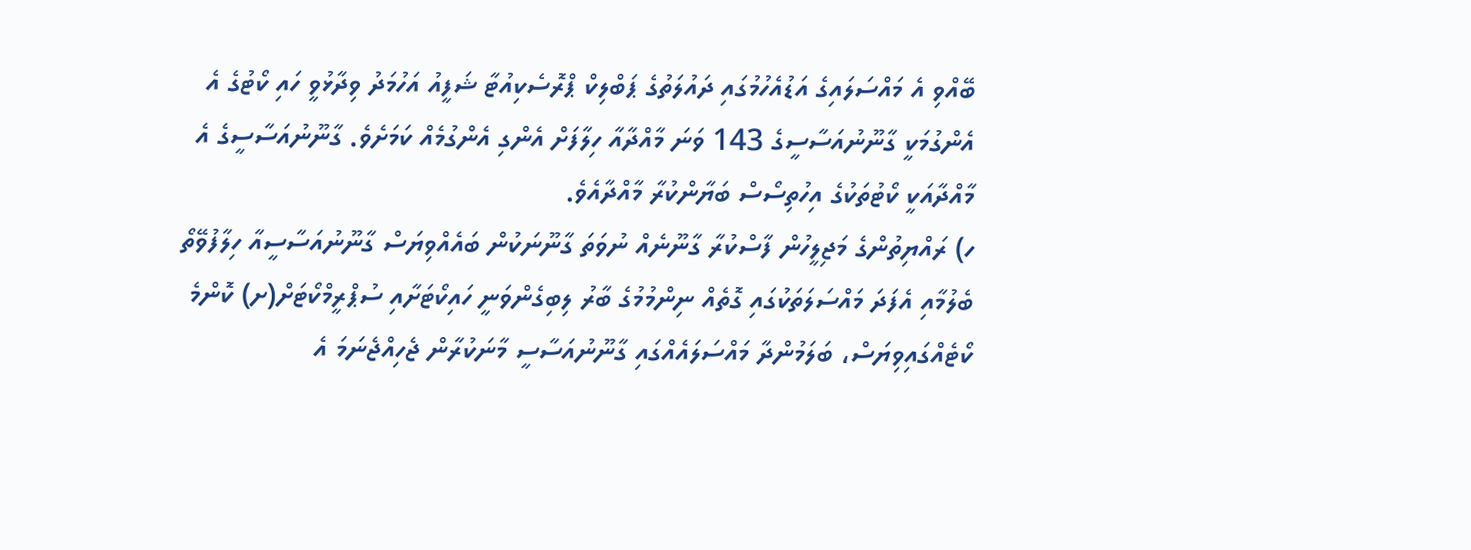ބޭއްވި އެ މައްސަލައިގެ އަޑުއެހުމުގައި ދައުލަތުގެ ޕަބްލިކް ޕްރޮސެކިއުޓާ ޝަފީއު އަހުމަދު ވިދާޅުވީ ހައި ކޯޓުގެ އެ އެންގުމަކީ ގާނޫނުއަސާސީގެ 143 ވަނަ މާއްދާއާ ހިލާފަށް އެންގި އެންގުމެއް ކަމަށެވެ. ގާނޫނުއަސާސީގެ އެ މާއްދާއަކީ ކޯޓުތަކުގެ އިހުތިސޯސް ބަޔާންކުރާ މާއްދާއެވެ.
ހ) ރައްޔިތުންގެ މަޖިލީހުން ފާސްކުރާ ގާނޫނެއް ނުވަތަ ގާނޫނަކުން ބައެއްވިޔަސް ގާނޫނުއަސާސީއާ ހިލާފުވޭތޯ ބެލުމާއި އެފަދަ މައްސަލަތަކުގައި ގޮތެއް ނިންމުމުގެ ބާރު ލިބިގެންވަނީ ހައިކޯޓަށާއި ސުޕްރީމްކޯޓަށް(ށ) ކޮންމެ ކޯޓެއްގައިވިޔަސް، ބަލަމުންދާ މައްސަލައެއްގައި ގާނޫނުއަސާސީ މާނަކުރާން ޖެހިއްޖެނަމަ އެ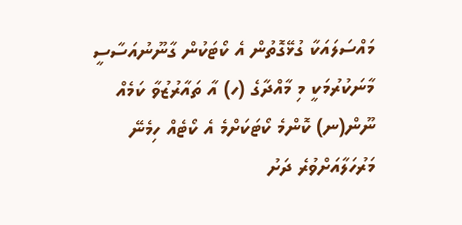މައްސަލައަކާ ގުޅޭގޮތުން އެ ކޯޓަކުން ގާނޫނުއަސާސީ މާނަކުރުމަކީ މި މާއްދާގެ (ހ) އާ ތައާރުޒުވާ ކަމެއް ނޫން(ނ) ކޮންމެ ކޯޓަކަށްމެ އެ ކޯޓެއް ހިމެނޭ މަރުހަލާއަށްވުރެ ދަށު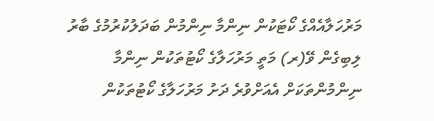މަރުހަލާއެއްގެ ކޯޓަކުން ނިންމާ ނިންމުން ބަދަލުކުރުމުގެ ބާރު ލިބިގެން ވޭ(ރ) މަތީ މަރުހަލާގެ ކޯޓުތަކުން ނިންމާ ނިންމުންތަކަށް އެއަށްވުރެ ދަށު މަރުހަލާގެ ކޯޓުތަކުން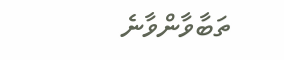ތަބާވާންވާނެ